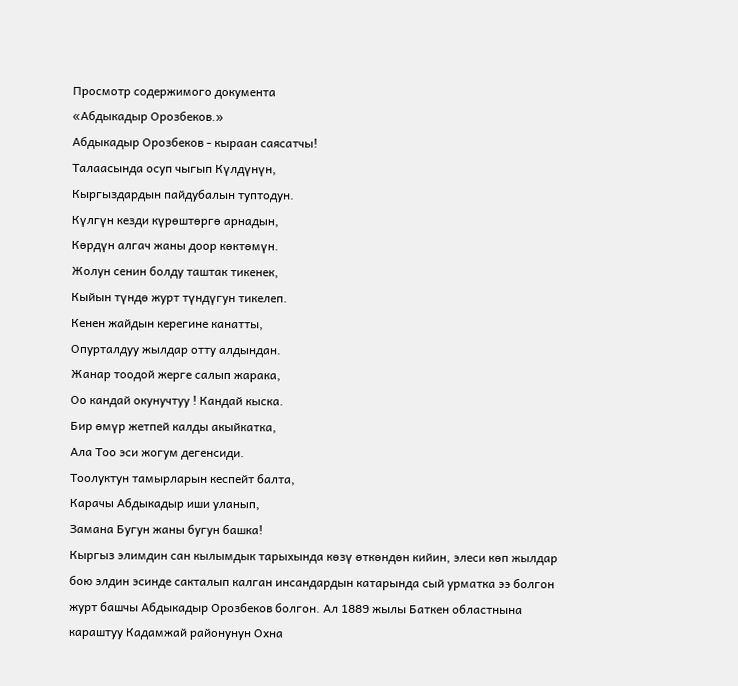Просмотр содержимого документа
«Абдыкадыр Орозбеков.»
Абдыкадыр Орозбеков - кыраан саясатчы!
Талаасында осуп чыгып Күлдүнүн,
Кыргыздардын пайдубалын туптодун.
Күлгүн кезди күрөштөргө арнадын,
Көрдүн алгач жаны доор көктөмүн.
Жолун сенин болду таштак тикенек,
Кыйын түндө журт түндүгун тикелеп.
Кенен жайдын керегине канатты,
Опурталдуу жылдар отту алдындан.
Жанар тоодой жерге салып жарака,
Оо кандай окунучтуу ! Кандай кыска.
Бир өмүр жетпей калды акыйкатка,
Ала Тоо эси жогум дегенсиди.
Тоолуктун тамырларын кеспейт балта,
Карачы Абдыкадыр иши уланып,
Замана Бугун жаны бугун башка!
Кыргыз элимдин сан кылымдык тарыхында көзү өткөндөн кийин, элеси көп жылдар бою элдин эсинде сакталып калган инсандардын катарында сый урматка ээ болгон журт башчы Абдыкадыр Орозбеков болгон. Ал 1889 жылы Баткен областнына караштуу Кадамжай районунун Охна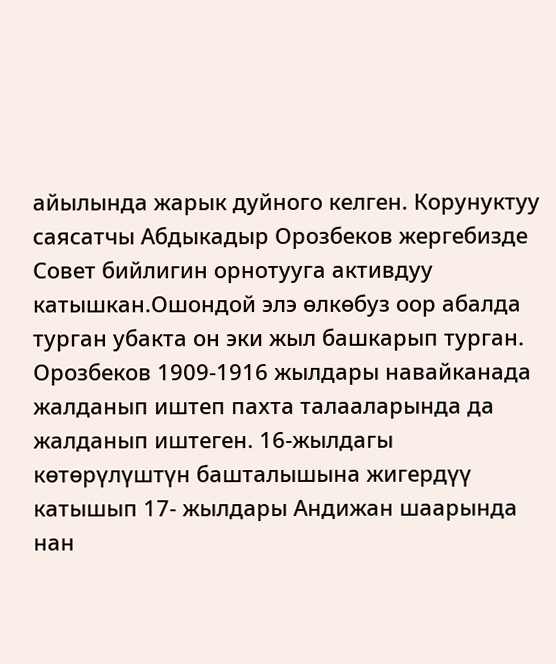айылында жарык дуйного келген. Корунуктуу саясатчы Абдыкадыр Орозбеков жергебизде Совет бийлигин орнотууга активдуу катышкан.Ошондой элэ өлкөбуз оор абалда турган убакта он эки жыл башкарып турган.
Орозбеков 1909-1916 жылдары навайканада жалданып иштеп пахта талааларында да жалданып иштеген. 16-жылдагы көтөрүлүштүн башталышына жигердүү катышып 17- жылдары Андижан шаарында нан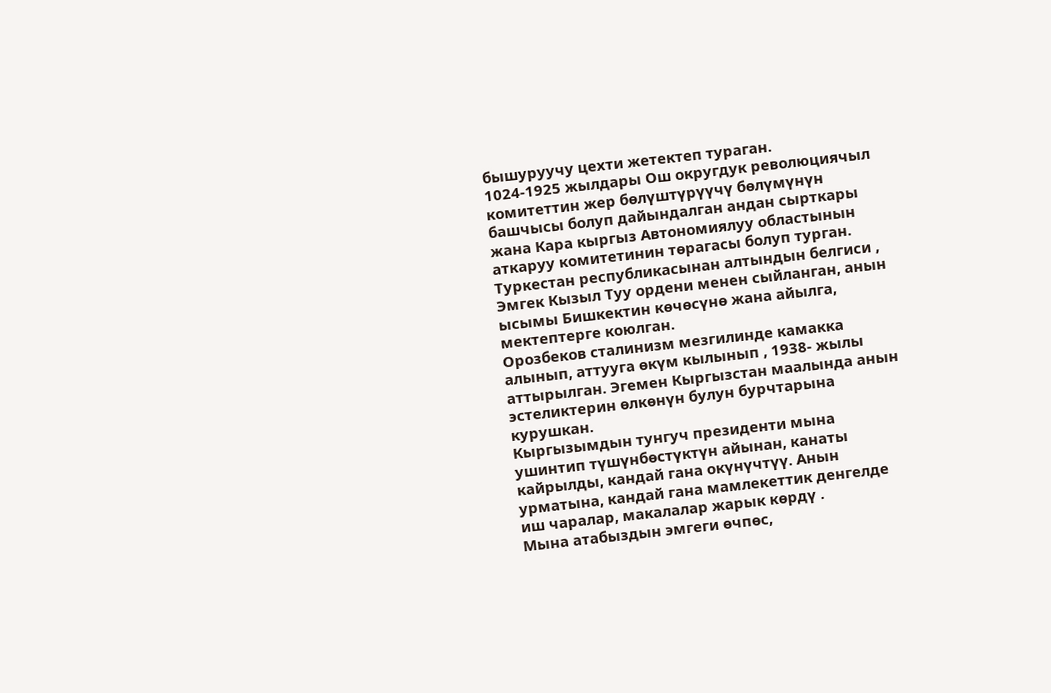бышуруучу цехти жетектеп тураган.
1024-1925 жылдары Ош округдук революциячыл комитеттин жер бөлүштүрүүчү бөлүмүнүн башчысы болуп дайындалган андан сырткары жана Кара кыргыз Автономиялуу областынын аткаруу комитетинин төрагасы болуп турган. Туркестан республикасынан алтындын белгиси , Эмгек Кызыл Туу ордени менен сыйланган, анын ысымы Бишкектин көчөсүнө жана айылга, мектептерге коюлган.
Орозбеков сталинизм мезгилинде камакка алынып, аттууга өкүм кылынып , 1938- жылы аттырылган. Эгемен Кыргызстан маалында анын эстеликтерин өлкөнүн булун бурчтарына курушкан.
Кыргызымдын тунгуч президенти мына ушинтип түшүнбөстүктүн айынан, канаты кайрылды, кандай гана окүнүчтүү. Анын урматына, кандай гана мамлекеттик денгелде иш чаралар, макалалар жарык көрдү .
Мына атабыздын эмгеги өчпөс,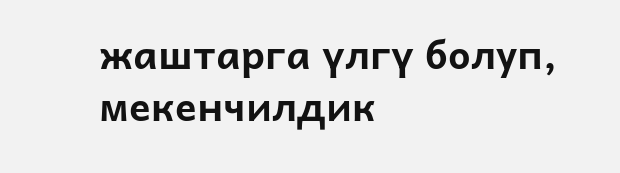жаштарга үлгү болуп, мекенчилдик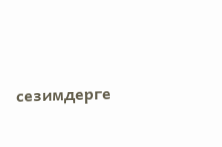сезимдерге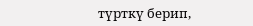түрткү берип,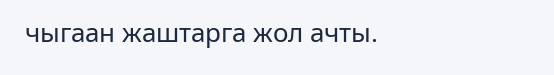чыгаан жаштарга жол ачты.